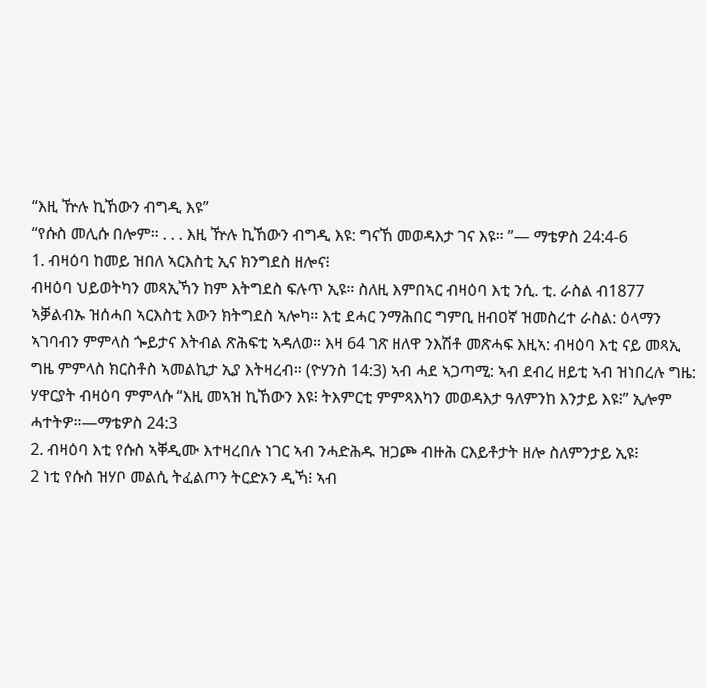“እዚ ዅሉ ኪኸውን ብግዲ እዩ”
“የሱስ መሊሱ በሎም። . . . እዚ ዅሉ ኪኸውን ብግዲ እዩ: ግናኸ መወዳእታ ገና እዩ። ”— ማቴዎስ 24:4-6
1. ብዛዕባ ከመይ ዝበለ ኣርእስቲ ኢና ክንግደስ ዘሎና፧
ብዛዕባ ህይወትካን መጻኢኻን ከም እትግደስ ፍሉጥ ኢዩ። ስለዚ እምበኣር ብዛዕባ እቲ ንሲ. ቲ. ራስል ብ1877 ኣቓልብኡ ዝሰሓበ ኣርእስቲ እውን ክትግደስ ኣሎካ። እቲ ደሓር ንማሕበር ግምቢ ዘብዐኛ ዝመስረተ ራስል: ዕላማን ኣገባብን ምምላስ ጐይታና እትብል ጽሕፍቲ ኣዳለወ። እዛ 64 ገጽ ዘለዋ ንእሽቶ መጽሓፍ እዚኣ: ብዛዕባ እቲ ናይ መጻኢ ግዜ ምምላስ ክርስቶስ ኣመልኪታ ኢያ እትዛረብ። (ዮሃንስ 14:3) ኣብ ሓደ ኣጋጣሚ: ኣብ ደብረ ዘይቲ ኣብ ዝነበረሉ ግዜ: ሃዋርያት ብዛዕባ ምምላሱ “እዚ መኣዝ ኪኸውን እዩ፧ ትእምርቲ ምምጻእካን መወዳእታ ዓለምንከ እንታይ እዩ፧” ኢሎም ሓተትዎ።—ማቴዎስ 24:3
2. ብዛዕባ እቲ የሱስ ኣቐዲሙ እተዛረበሉ ነገር ኣብ ንሓድሕዱ ዝጋጮ ብዙሕ ርእይቶታት ዘሎ ስለምንታይ ኢዩ፧
2 ነቲ የሱስ ዝሃቦ መልሲ ትፈልጦን ትርድኦን ዲኻ፧ ኣብ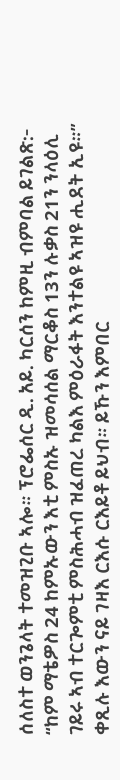ሰለስተ ወንጌላት ተመዝጊቡ ኣሎ። ፕሮፌሰር ዲ. አይ. ካርሰን ከምዚ ብምባል ይገልጽ:- “ከም ማቴዎስ 24 ከምኡውን እቲ ምስኡ ዝመሳሰል ማርቆስ 13ን ሉቃስ 21ን ንላዕሊ ገይሩ ኣብ ተርጐምቲ ምስሕሓብ ዝፈጠረ ካልእ ምዕራፋት እንተልዩ ኣዝዩ ሒደት ኢዩ።” ቀጺሉ እውን ናይ ገዛእ ርእሱ ርእይቶ ይህብ። ይኹን እምበር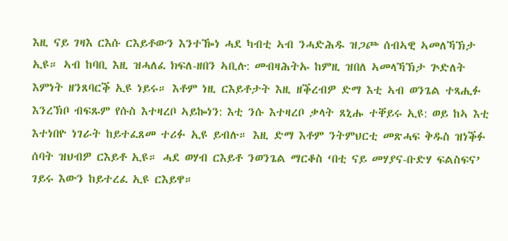እዚ ናይ ገዛእ ርእሱ ርእይቶውን እንተዀነ ሓደ ካብቲ ኣብ ንሓድሕዱ ዝጋጮ ሰብኣዊ ኣመለኻኽታ ኢዩ። ኣብ ከባቢ እዚ ዝሓለፈ ክፍለ-ዘበን ኣቢሉ: መብዛሕትኡ ከምዚ ዝበለ ኣመላኻኽታ ጕድለት እምነት ዘንጸባርቕ ኢዩ ነይሩ። እቶም ነዚ ርእይቶታት እዚ ዘቕረብዎ ድማ እቲ ኣብ ወንጌል ተጻሒፉ እንረኽቦ ብፍጹም የሱስ እተዛረቦ ኣይኰነን: እቲ ንሱ እተዛረቦ ቃላት ጸኒሑ ተቐይሩ ኢዩ: ወይ ከኣ እቲ እተነበዮ ነገራት ከይተፈጸመ ተሪፉ ኢዩ ይብሉ። እዚ ድማ እቶም ንትምህርቲ መጽሓፍ ቅዱስ ዝነቕፉ ሰባት ዝህብዎ ርእይቶ ኢዩ። ሓደ ወሃብ ርእይቶ ንወንጌል ማርቆስ ‘በቲ ናይ መሃያና-ቡድሃ ፍልስፍና’ ገይሩ እውን ከይተረፈ ኢዩ ርእይዋ።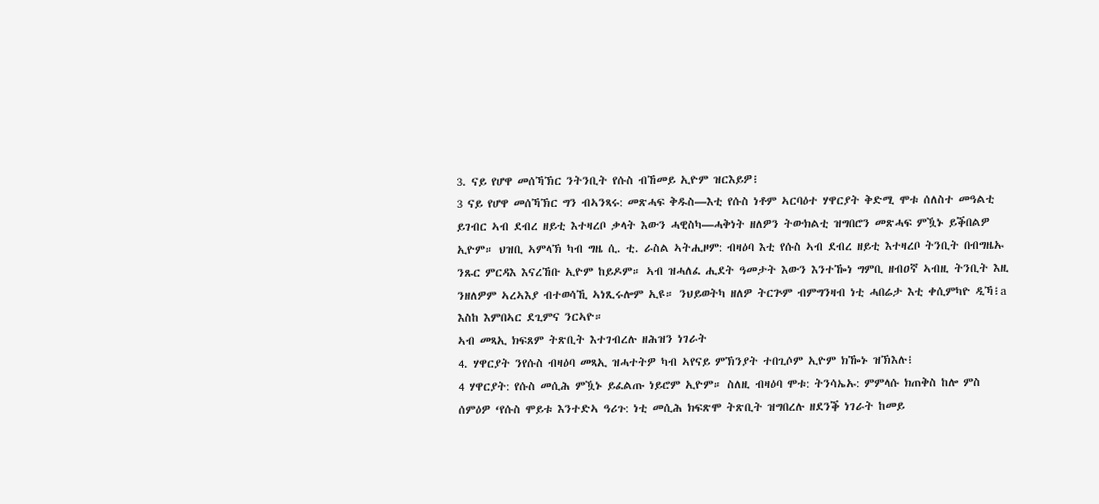3. ናይ የሆዋ መሰኻኽር ንትንቢት የሱስ ብኸመይ ኢዮም ዝርእይዎ፧
3 ናይ የሆዋ መሰኻኽር ግን ብኣንጻሩ: መጽሓፍ ቅዱስ—እቲ የሱስ ነቶም ኣርባዕተ ሃዋርያት ቅድሚ ሞቱ ሰለስተ መዓልቲ ይገብር ኣብ ደብረ ዘይቲ እተዛረቦ ቃላት እውን ሓዊስካ—ሓቅነት ዘለዎን ትውክልቲ ዝግበሮን መጽሓፍ ምዃኑ ይቕበልዎ ኢዮም። ህዝቢ ኣምላኽ ካብ ግዜ ሲ. ቲ. ራስል ኣትሒዞም: ብዛዕባ እቲ የሱስ ኣብ ደብረ ዘይቲ እተዛረቦ ትንቢት በብግዜኡ ንጹር ምርዳእ እናረኸቡ ኢዮም ከይዶም። ኣብ ዝሓለፈ ሒደት ዓመታት እውን እንተዀነ ግምቢ ዘብዐኛ ኣብዚ ትንቢት እዚ ንዘለዎም ኣረኣእያ ብተወሳኺ ኣነጺሩሎም ኢዩ። ንህይወትካ ዘለዎ ትርጕም ብምግንዛብ ነቲ ሓበሬታ እቲ ቀሲምካዮ ዲኻ፧a እስከ እምበኣር ደጊምና ንርኣዮ።
ኣብ መጻኢ ክፍጸም ትጽቢት እተገብረሉ ዘሕዝን ነገራት
4. ሃዋርያት ንየሱስ ብዛዕባ መጻኢ ዝሓተትዎ ካብ ኣየናይ ምኽንያት ተበጊሶም ኢዮም ክዀኑ ዝኽእሉ፧
4 ሃዋርያት: የሱስ መሲሕ ምዃኑ ይፈልጡ ነይሮም ኢዮም። ስለዚ ብዛዕባ ሞቱ: ትንሳኤኡ: ምምላሱ ክጠቅስ ከሎ ምስ ሰምዕዎ ‘የሱስ ሞይቱ እንተድኣ ዓሪጉ: ነቲ መሲሕ ክፍጽሞ ትጽቢት ዝግበረሉ ዘደንቕ ነገራት ከመይ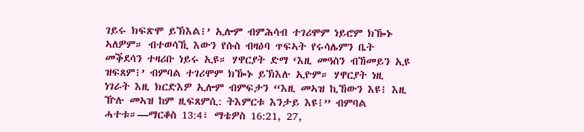ገይሩ ክፍጽሞ ይኽእል፧’ ኢሎም ብምሕሳብ ተገሪሞም ነይሮም ክዀኑ ኣለዎም። ብተወሳኺ እውን የሱስ ብዛዕባ ጥፍኣት የሩሳሌምን ቤት መቕደሳን ተዛሪቡ ነይሩ ኢዩ። ሃዋርያት ድማ ‘እዚ መዓስን ብኸመይን ኢዩ ዝፍጸም፧’ ብምባል ተገሪሞም ክዀኑ ይኽእሉ ኢዮም። ሃዋርያት ነዚ ነገራት እዚ ክርድእዎ ኢሎም ብምፍታን “እዚ መኣዝ ኪኸውን እዩ፧ እዚ ዅሉ መኣዝ ከም ዚፍጸምሲ: ትእምርቱ እንታይ እዩ፧” ብምባል ሓተቱ።—ማርቆስ 13:4፣ ማቴዎስ 16:21, 27,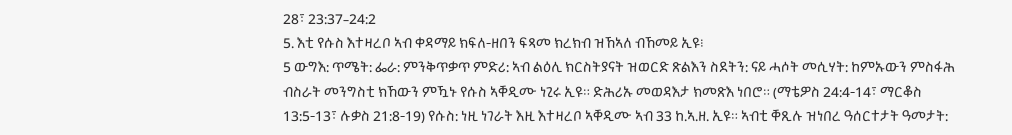28፣ 23:37–24:2
5. እቲ የሱስ እተዛረቦ ኣብ ቀዳማይ ክፍለ-ዘበን ፍጻመ ክረክብ ዝኸኣለ ብኸመይ ኢዩ፧
5 ውግእ: ጥሜት: ፌራ: ምንቅጥቃጥ ምድሪ: ኣብ ልዕሊ ክርስትያናት ዝወርድ ጽልእን ስደትን: ናይ ሓሶት መሲሃት: ከምኡውን ምስፋሕ ብስራት መንግስቲ ክኸውን ምዃኑ የሱስ ኣቐዲሙ ነጊሩ ኢዩ። ድሕሪኡ መወዳእታ ክመጽእ ነበሮ። (ማቴዎስ 24:4-14፣ ማርቆስ 13:5-13፣ ሉቃስ 21:8-19) የሱስ: ነዚ ነገራት እዚ እተዛረቦ ኣቐዲሙ ኣብ 33 ከ.ኣ.ዘ. ኢዩ። ኣብቲ ቐጺሉ ዝነበረ ዓሰርተታት ዓመታት: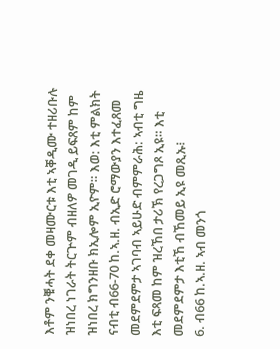እቶም ንቑሓት ደቀ መዛሙርቱ እቲ ኣቐዲሙ ተዘሪቡሉ ዝነበረ ነገራት ትርጕም ብዘለዎ መገዲ ይፍጸም ከም ዝነበረ ክግንዘቡ ክኢሎም ኢዮም። እወ: እቲ ምልክት ናብቲ ብ66-70 ከ.ኣ.ዘ. ብኢድ ሮማውያን እተፈጸመ መደምደምታ ኣገባብ ኣይሁድ ብምምራሕ: ኣብቲ ግዜ እቲ ፍጻመ ከም ዝረኸበ ታሪኽ የረጋግጾ ኢዩ። እቲ መደምደምታ እቲኸ ብኸመይ ኢዩ መጺኡ፧
6. ብ66 ከ.ኣ.ዘ. ኣብ መንጎ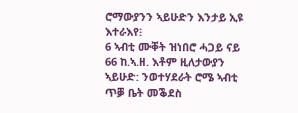ሮማውያንን ኣይሁድን እንታይ ኢዩ እተራእየ፧
6 ኣብቲ ሙቐት ዝነበሮ ሓጋይ ናይ 66 ከ.ኣ.ዘ. እቶም ዚለታውያን ኣይሁድ: ንወተሃደራት ሮሜ ኣብቲ ጥቓ ቤት መቕደስ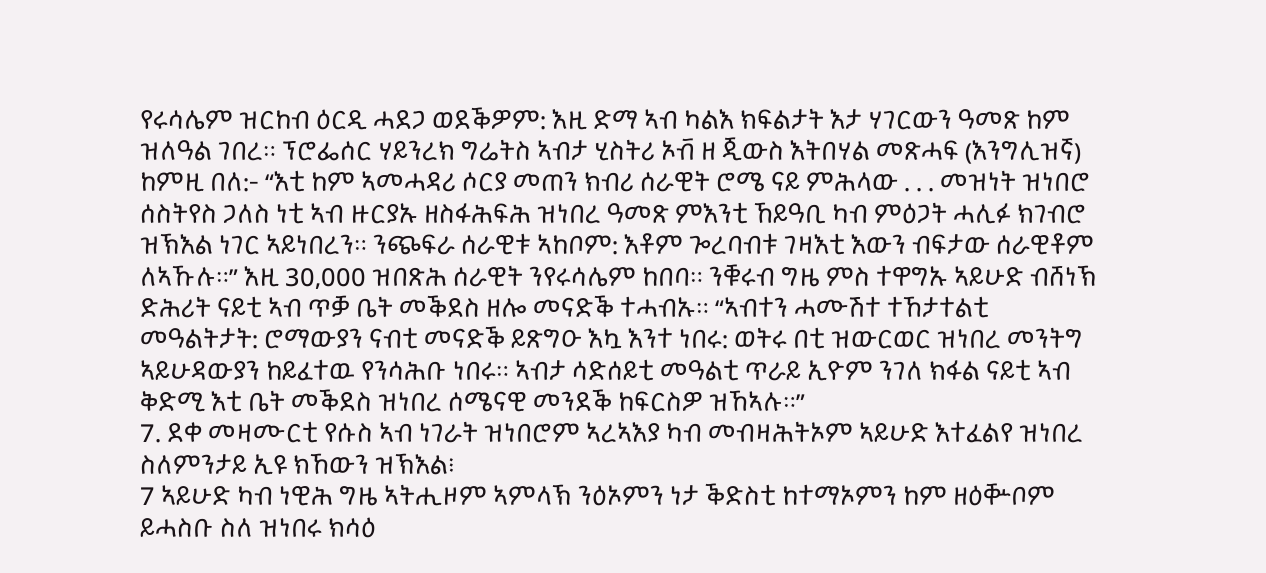የሩሳሌም ዝርከብ ዕርዲ ሓደጋ ወደቕዎም: እዚ ድማ ኣብ ካልእ ክፍልታት እታ ሃገርውን ዓመጽ ከም ዝለዓል ገበረ። ፕሮፌሰር ሃይንረክ ግሬትስ ኣብታ ሂስትሪ ኦቭ ዘ ጂውስ እትበሃል መጽሓፍ (እንግሊዝኛ) ከምዚ በለ:- “እቲ ከም ኣመሓዳሪ ሶርያ መጠን ክብሪ ሰራዊት ሮሜ ናይ ምሕላው . . . መዝነት ዝነበሮ ሰስትየስ ጋለስ ነቲ ኣብ ዙርያኡ ዘስፋሕፍሕ ዝነበረ ዓመጽ ምእንቲ ኸይዓቢ ካብ ምዕጋት ሓሊፉ ክገብሮ ዝኽእል ነገር ኣይነበረን። ንጭፍራ ሰራዊቱ ኣከቦም: እቶም ጐረባብቱ ገዛእቲ እውን ብፍታው ሰራዊቶም ለኣኹሉ።” እዚ 30,000 ዝበጽሕ ሰራዊት ንየሩሳሌም ከበባ። ንቑሩብ ግዜ ምስ ተዋግኡ ኣይሁድ ብሸነኽ ድሕሪት ናይቲ ኣብ ጥቓ ቤት መቕደስ ዘሎ መናድቕ ተሓብኡ። “ኣብተን ሓሙሽተ ተኸታተልቲ መዓልትታት: ሮማውያን ናብቲ መናድቕ ይጽግዑ እኳ እንተ ነበሩ: ወትሩ በቲ ዝውርወር ዝነበረ መንትግ ኣይሁዳውያን ከይፈተዉ የንሳሕቡ ነበሩ። ኣብታ ሳድሰይቲ መዓልቲ ጥራይ ኢዮም ንገለ ክፋል ናይቲ ኣብ ቅድሚ እቲ ቤት መቕደስ ዝነበረ ሰሜናዊ መንደቕ ከፍርስዎ ዝኸኣሉ።”
7. ደቀ መዛሙርቲ የሱስ ኣብ ነገራት ዝነበሮም ኣረኣእያ ካብ መብዛሕትኦም ኣይሁድ እተፈልየ ዝነበረ ስለምንታይ ኢዩ ክኸውን ዝኽእል፧
7 ኣይሁድ ካብ ነዊሕ ግዜ ኣትሒዞም ኣምላኽ ንዕኦምን ነታ ቕድስቲ ከተማኦምን ከም ዘዕቝቦም ይሓስቡ ስለ ዝነበሩ ክሳዕ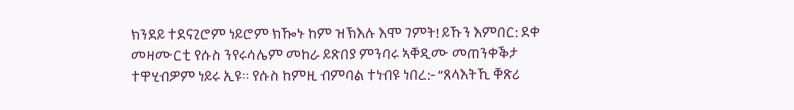ክንደይ ተደናጊሮም ነይሮም ክዀኑ ከም ዝኽእሉ እሞ ገምት! ይኹን እምበር: ደቀ መዛሙርቲ የሱስ ንየሩሳሌም መከራ ይጽበያ ምንባሩ ኣቐዲሙ መጠንቀቕታ ተዋሂብዎም ነይሩ ኢዩ። የሱስ ከምዚ ብምባል ተነብዩ ነበረ:- “ጸላእትኺ ቐጽሪ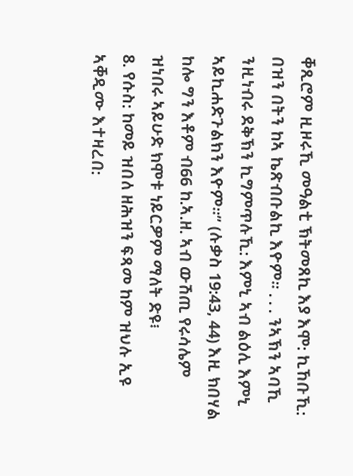ቐጺሮም ዚዞሩኺ መዓልቲ ኽትመጸኪ እያ እሞ: ኪኸቡኺ: በዝን በትን ከኣ ኬጽብቡልኪ እዮም። . . . ንኣኽን ኣባኺ ንዚነብሩ ደቅኽን ኪግምጥሉኺ: እምኒ ኣብ ልዕሊ እምኒ ኣይኪሐድጉልክን እዮም።” (ሉቃስ 19:43, 44) እዚ ክበሃል ከሎ ግን እቶም ብ66 ከ.ኣ.ዘ. ኣብ ውሽጢ የሩሳሌም ዝነበሩ ኣይሁድ ክሞቱ ነይርዎም ማለት ድዩ፧
8. የሱስ: ከመይ ዝበለ ዘሕዝን ፍጻመ ከም ዝህሉ ኢዩ ኣቐዲሙ እተዛረበ: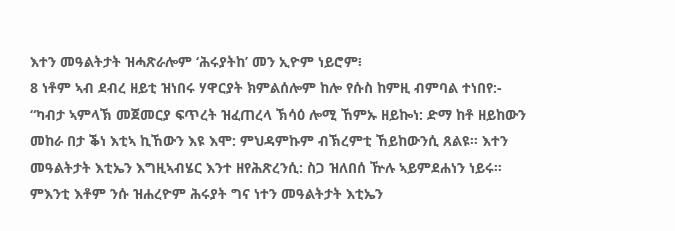እተን መዓልትታት ዝሓጽራሎም ‘ሕሩያትከ’ መን ኢዮም ነይሮም፧
8 ነቶም ኣብ ደብረ ዘይቲ ዝነበሩ ሃዋርያት ክምልሰሎም ከሎ የሱስ ከምዚ ብምባል ተነበየ:- “ካብታ ኣምላኽ መጀመርያ ፍጥረት ዝፈጠረላ ኽሳዕ ሎሚ ኸምኡ ዘይኰነ: ድማ ከቶ ዘይከውን መከራ በታ ቕነ እቲኣ ኪኸውን እዩ እሞ: ምህዳምኩም ብኽረምቲ ኸይከውንሲ ጸልዩ። እተን መዓልትታት እቲኤን እግዚኣብሄር እንተ ዘየሕጽረንሲ: ስጋ ዝለበሰ ዅሉ ኣይምደሐነን ነይሩ። ምእንቲ እቶም ንሱ ዝሐረዮም ሕሩያት ግና ነተን መዓልትታት እቲኤን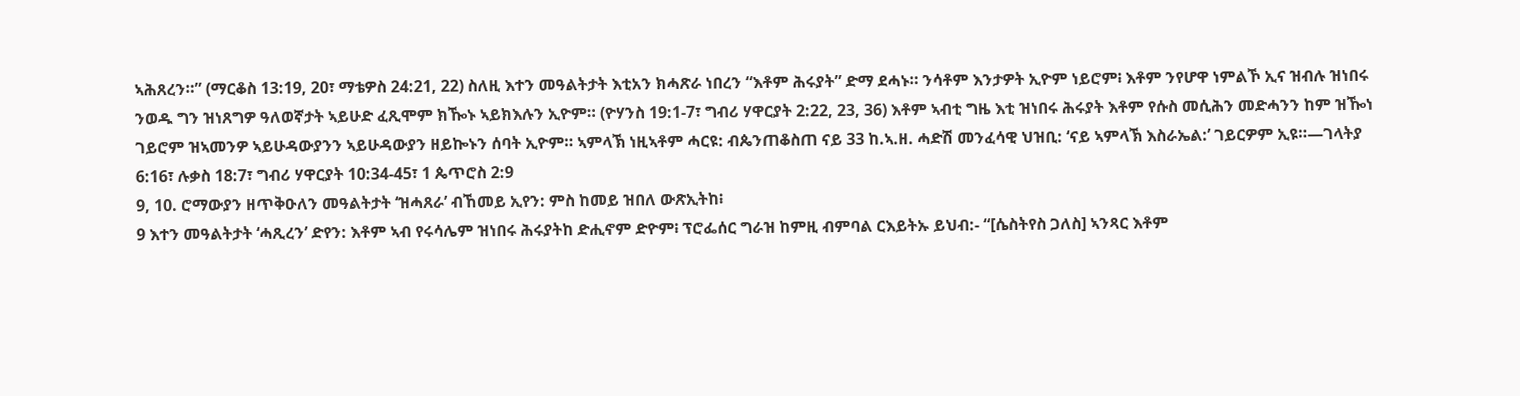ኣሕጸረን።” (ማርቆስ 13:19, 20፣ ማቴዎስ 24:21, 22) ስለዚ እተን መዓልትታት እቲአን ክሓጽራ ነበረን “እቶም ሕሩያት” ድማ ደሓኑ። ንሳቶም እንታዎት ኢዮም ነይሮም፧ እቶም ንየሆዋ ነምልኾ ኢና ዝብሉ ዝነበሩ ንወዱ ግን ዝነጸግዎ ዓለወኛታት ኣይሁድ ፈጺሞም ክዀኑ ኣይክእሉን ኢዮም። (ዮሃንስ 19:1-7፣ ግብሪ ሃዋርያት 2:22, 23, 36) እቶም ኣብቲ ግዜ እቲ ዝነበሩ ሕሩያት እቶም የሱስ መሲሕን መድሓንን ከም ዝዀነ ገይሮም ዝኣመንዎ ኣይሁዳውያንን ኣይሁዳውያን ዘይኰኑን ሰባት ኢዮም። ኣምላኽ ነዚኣቶም ሓርዩ: ብጴንጠቆስጠ ናይ 33 ከ.ኣ.ዘ. ሓድሽ መንፈሳዊ ህዝቢ: ‘ናይ ኣምላኽ እስራኤል:’ ገይርዎም ኢዩ።—ገላትያ 6:16፣ ሉቃስ 18:7፣ ግብሪ ሃዋርያት 10:34-45፣ 1 ጴጥሮስ 2:9
9, 10. ሮማውያን ዘጥቅዑለን መዓልትታት ‘ዝሓጸራ’ ብኸመይ ኢየን: ምስ ከመይ ዝበለ ውጽኢትከ፧
9 እተን መዓልትታት ‘ሓጺረን’ ድየን: እቶም ኣብ የሩሳሌም ዝነበሩ ሕሩያትከ ድሒኖም ድዮም፧ ፕሮፌሰር ግራዝ ከምዚ ብምባል ርእይትኡ ይህብ:- “[ሴስትየስ ጋለስ] ኣንጻር እቶም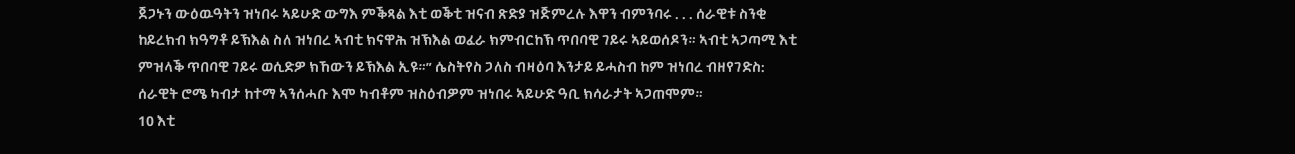ጀጋኑን ውዕዉዓትን ዝነበሩ ኣይሁድ ውግእ ምቕጻል እቲ ወቕቲ ዝናብ ጽድያ ዝጅምረሉ እዋን ብምንባሩ . . . ሰራዊቱ ስንቂ ከይረክብ ክዓግቶ ይኽእል ስለ ዝነበረ ኣብቲ ክናዋሕ ዝኽእል ወፈራ ክምብርከኽ ጥበባዊ ገይሩ ኣይወሰዶን። ኣብቲ ኣጋጣሚ እቲ ምዝላቕ ጥበባዊ ገይሩ ወሲድዎ ክኸውን ይኽእል ኢዩ።” ሴስትየስ ጋለስ ብዛዕባ እንታይ ይሓስብ ከም ዝነበረ ብዘየገድስ: ሰራዊት ሮሜ ካብታ ከተማ ኣንሰሓቡ እሞ ካብቶም ዝስዕብዎም ዝነበሩ ኣይሁድ ዓቢ ክሳራታት ኣጋጠሞም።
10 እቲ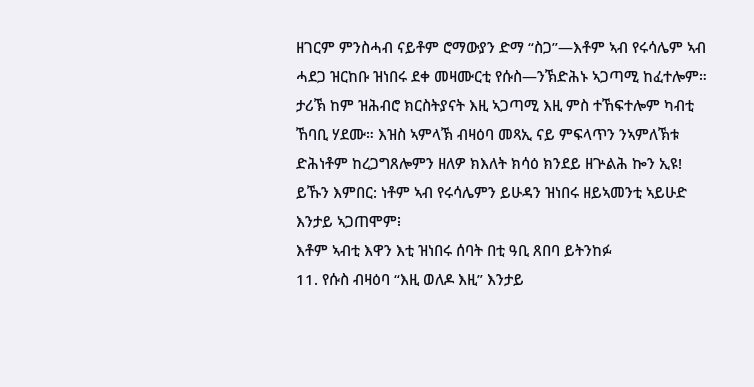ዘገርም ምንስሓብ ናይቶም ሮማውያን ድማ “ስጋ”—እቶም ኣብ የሩሳሌም ኣብ ሓደጋ ዝርከቡ ዝነበሩ ደቀ መዛሙርቲ የሱስ—ንኽድሕኑ ኣጋጣሚ ከፈተሎም። ታሪኽ ከም ዝሕብሮ ክርስትያናት እዚ ኣጋጣሚ እዚ ምስ ተኸፍተሎም ካብቲ ኸባቢ ሃደሙ። እዝስ ኣምላኽ ብዛዕባ መጻኢ ናይ ምፍላጥን ንኣምለኽቱ ድሕነቶም ከረጋግጸሎምን ዘለዎ ክእለት ክሳዕ ክንደይ ዘጕልሕ ኰን ኢዩ! ይኹን እምበር: ነቶም ኣብ የሩሳሌምን ይሁዳን ዝነበሩ ዘይኣመንቲ ኣይሁድ እንታይ ኣጋጠሞም፧
እቶም ኣብቲ እዋን እቲ ዝነበሩ ሰባት በቲ ዓቢ ጸበባ ይትንከፉ
11. የሱስ ብዛዕባ “እዚ ወለዶ እዚ” እንታይ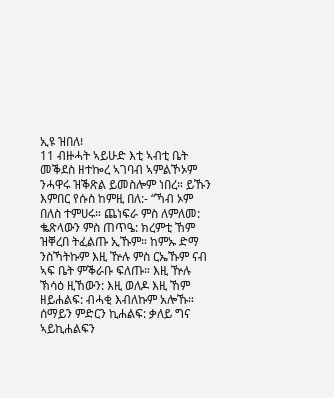ኢዩ ዝበለ፧
11 ብዙሓት ኣይሁድ እቲ ኣብቲ ቤት መቕደስ ዘተኰረ ኣገባብ ኣምልኾኦም ንሓዋሩ ዝቕጽል ይመስሎም ነበረ። ይኹን እምበር የሱስ ከምዚ በለ:- “ኻብ ኦም በለስ ተምሀሩ። ጨነፍራ ምስ ለምለመ: ቈጽላውን ምስ ጠጥዔ: ክረምቲ ኸም ዝቐረበ ትፈልጡ ኢኹም። ከምኡ ድማ ንስኻትኩም እዚ ዅሉ ምስ ርኤኹም ናብ ኣፍ ቤት ምቕራቡ ፍለጡ። እዚ ዅሉ ኽሳዕ ዚኸውን: እዚ ወለዶ እዚ ኸም ዘይሐልፍ: ብሓቂ እብለኩም አሎኹ። ሰማይን ምድርን ኪሐልፍ: ቃለይ ግና ኣይኪሐልፍን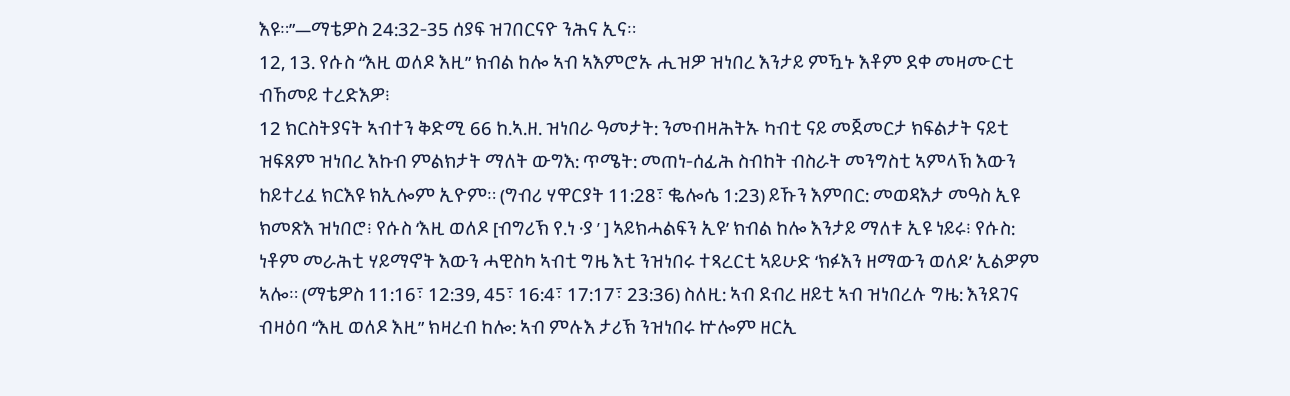እዩ።”—ማቴዎስ 24:32-35 ሰያፍ ዝገበርናዮ ንሕና ኢና።
12, 13. የሱስ “እዚ ወለዶ እዚ” ክብል ከሎ ኣብ ኣእምሮኡ ሒዝዎ ዝነበረ እንታይ ምዃኑ እቶም ደቀ መዛሙርቲ ብኸመይ ተረድእዎ፧
12 ክርስትያናት ኣብተን ቅድሚ 66 ከ.ኣ.ዘ. ዝነበራ ዓመታት: ንመብዛሕትኡ ካብቲ ናይ መጀመርታ ክፍልታት ናይቲ ዝፍጸም ዝነበረ እኩብ ምልክታት ማለት ውግእ: ጥሜት: መጠነ-ሰፊሕ ስብከት ብስራት መንግስቲ ኣምላኽ እውን ከይተረፈ ክርእዩ ክኢሎም ኢዮም። (ግብሪ ሃዋርያት 11:28፣ ቈሎሴ 1:23) ይኹን እምበር: መወዳእታ መዓስ ኢዩ ክመጽእ ዝነበሮ፧ የሱስ ‘እዚ ወለዶ [ብግሪኽ የ.ነ ·ያ ʹ ] ኣይክሓልፍን ኢዩ’ ክብል ከሎ እንታይ ማለቱ ኢዩ ነይሩ፧ የሱስ: ነቶም መራሕቲ ሃይማኖት እውን ሓዊስካ ኣብቲ ግዜ እቲ ንዝነበሩ ተጻረርቲ ኣይሁድ ‘ክፉእን ዘማውን ወለዶ’ ኢልዎም ኣሎ። (ማቴዎስ 11:16፣ 12:39, 45፣ 16:4፣ 17:17፣ 23:36) ስለዚ: ኣብ ደብረ ዘይቲ ኣብ ዝነበረሉ ግዜ: እንደገና ብዛዕባ “እዚ ወለዶ እዚ” ክዛረብ ከሎ: ኣብ ምሉእ ታሪኽ ንዝነበሩ ኵሎም ዘርኢ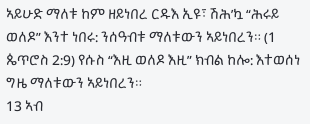ኣይሁድ ማለቱ ከም ዘይነበረ ርዱእ ኢዩ፣ ሽሕ’ኳ “ሕሩይ ወለዶ” እንተ ነበሩ: ንሰዓብቱ ማለቱውን ኣይነበረን። (1 ጴጥሮስ 2:9) የሱስ “እዚ ወለዶ እዚ” ክብል ከሎ: እተወሰነ ግዜ ማለቱውን ኣይነበረን።
13 ኣብ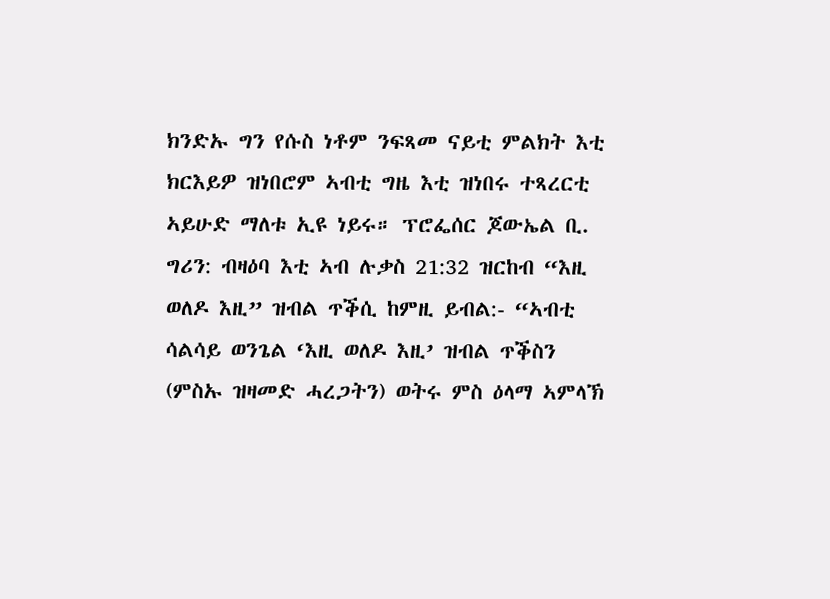ክንድኡ ግን የሱስ ነቶም ንፍጻመ ናይቲ ምልክት እቲ ክርእይዎ ዝነበሮም ኣብቲ ግዜ እቲ ዝነበሩ ተጻረርቲ ኣይሁድ ማለቱ ኢዩ ነይሩ። ፕሮፌሰር ጆውኤል ቢ. ግሪን: ብዛዕባ እቲ ኣብ ሉቃስ 21:32 ዝርከብ “እዚ ወለዶ እዚ” ዝብል ጥቕሲ ከምዚ ይብል:- “ኣብቲ ሳልሳይ ወንጌል ‘እዚ ወለዶ እዚ’ ዝብል ጥቕስን (ምስኡ ዝዛመድ ሓረጋትን) ወትሩ ምስ ዕላማ ኣምላኽ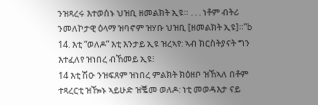ንዝጻረሩ እተወሰኑ ህዝቢ ዘመልክት ኢዩ። . . . ነቶም ብትሪ ንመለኮታዊ ዕላማ ዝባኖም ዝሃቡ ህዝቢ [ዘመልክት ኢዩ]።”b
14. እቲ “ወለዶ” እቲ እንታይ ኢዩ ዝረኣየ: ኣብ ክርስትያናት ግን እተፈለየ ዝነበረ ብኸመይ ኢዩ፧
14 እቲ ሽዑ ንዝፍጸም ዝነበረ ምልክት ክዕዘቦ ዝኸኣለ በቶም ተጻረርቲ ዝዀኑ ኣይሁድ ዝቘመ ወለዶ: ነቲ መወዳእታ ናይ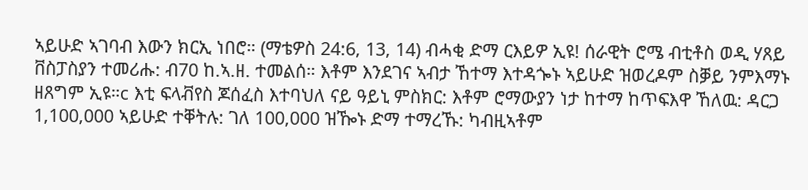ኣይሁድ ኣገባብ እውን ክርኢ ነበሮ። (ማቴዎስ 24:6, 13, 14) ብሓቂ ድማ ርእይዎ ኢዩ! ሰራዊት ሮሜ ብቲቶስ ወዲ ሃጸይ ቨስፓስያን ተመሪሑ: ብ70 ከ.ኣ.ዘ. ተመልሰ። እቶም እንደገና ኣብታ ኸተማ እተዳጐኑ ኣይሁድ ዝወረዶም ስቓይ ንምእማኑ ዘጸግም ኢዩ።c እቲ ፍላቭየስ ጆሰፈስ እተባህለ ናይ ዓይኒ ምስክር: እቶም ሮማውያን ነታ ከተማ ከጥፍእዋ ኸለዉ: ዳርጋ 1,100,000 ኣይሁድ ተቐትሉ: ገለ 100,000 ዝዀኑ ድማ ተማረኹ: ካብዚኣቶም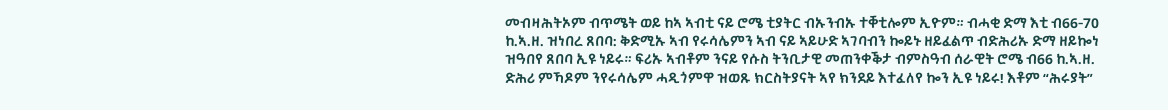መብዛሕትኦም ብጥሜት ወይ ከኣ ኣብቲ ናይ ሮሜ ቲያትር ብኡንብኡ ተቐቲሎም ኢዮም። ብሓቂ ድማ እቲ ብ66-70 ከ.ኣ.ዘ. ዝነበረ ጸበባ: ቅድሚኡ ኣብ የሩሳሌምን ኣብ ናይ ኣይሁድ ኣገባብን ኰይኑ ዘይፈልጥ ብድሕሪኡ ድማ ዘይኰነ ዝዓበየ ጸበባ ኢዩ ነይሩ። ፍሪኡ ኣብቶም ንናይ የሱስ ትንቢታዊ መጠንቀቕታ ብምስዓብ ሰራዊት ሮሜ ብ66 ከ.ኣ.ዘ. ድሕሪ ምኻዶም ንየሩሳሌም ሓዲጎምዋ ዝወጹ ክርስትያናት ኣየ ክንደይ እተፈለየ ኰን ኢዩ ነይሩ! እቶም “ሕሩያት”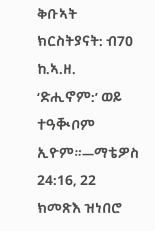ቅቡኣት ክርስትያናት: ብ70 ከ.ኣ.ዘ. ‘ድሒኖም:’ ወይ ተዓቚቦም ኢዮም።—ማቴዎስ 24:16, 22
ክመጽእ ዝነበሮ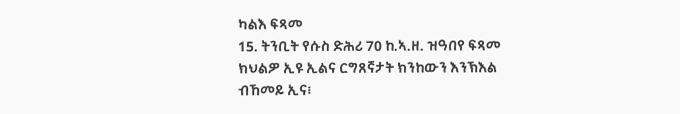ካልእ ፍጻመ
15. ትንቢት የሱስ ድሕሪ 70 ከ.ኣ.ዘ. ዝዓበየ ፍጻመ ክህልዎ ኢዩ ኢልና ርግጸኛታት ክንከውን እንኽእል ብኸመይ ኢና፧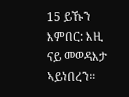15 ይኹን እምበር: እዚ ናይ መወዳእታ ኣይነበረን።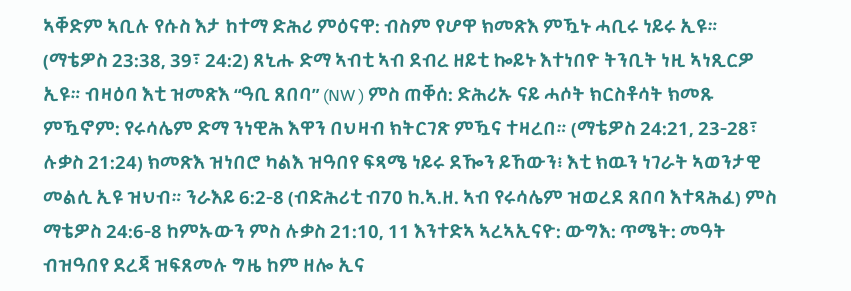ኣቐድም ኣቢሉ የሱስ እታ ከተማ ድሕሪ ምዕናዋ: ብስም የሆዋ ክመጽእ ምዃኑ ሓቢሩ ነይሩ ኢዩ። (ማቴዎስ 23:38, 39፣ 24:2) ጸኒሑ ድማ ኣብቲ ኣብ ደብረ ዘይቲ ኰይኑ እተነበዮ ትንቢት ነዚ ኣነጺርዎ ኢዩ። ብዛዕባ እቲ ዝመጽእ “ዓቢ ጸበባ” (NW ) ምስ ጠቐሰ: ድሕሪኡ ናይ ሓሶት ክርስቶሳት ክመጹ ምዃኖም: የሩሳሌም ድማ ንነዊሕ እዋን በህዛብ ክትርገጽ ምዃና ተዛረበ። (ማቴዎስ 24:21, 23-28፣ ሉቃስ 21:24) ክመጽእ ዝነበሮ ካልእ ዝዓበየ ፍጻሜ ነይሩ ደዀን ይኸውን፧ እቲ ክዉን ነገራት ኣወንታዊ መልሲ ኢዩ ዝህብ። ንራእይ 6:2-8 (ብድሕሪቲ ብ70 ከ.ኣ.ዘ. ኣብ የሩሳሌም ዝወረደ ጸበባ እተጻሕፈ) ምስ ማቴዎስ 24:6-8 ከምኡውን ምስ ሉቃስ 21:10, 11 እንተድኣ ኣረኣኢናዮ: ውግእ: ጥሜት: መዓት ብዝዓበየ ደረጃ ዝፍጸመሉ ግዜ ከም ዘሎ ኢና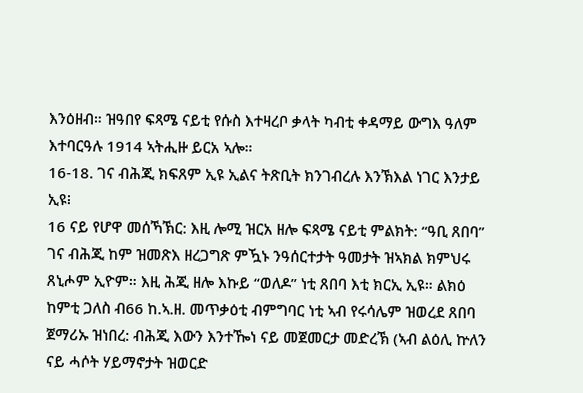እንዕዘብ። ዝዓበየ ፍጻሜ ናይቲ የሱስ እተዛረቦ ቃላት ካብቲ ቀዳማይ ውግእ ዓለም እተባርዓሉ 1914 ኣትሒዙ ይርአ ኣሎ።
16-18. ገና ብሕጂ ክፍጸም ኢዩ ኢልና ትጽቢት ክንገብረሉ እንኽእል ነገር እንታይ ኢዩ፧
16 ናይ የሆዋ መሰኻኽር: እዚ ሎሚ ዝርአ ዘሎ ፍጻሜ ናይቲ ምልክት: “ዓቢ ጸበባ” ገና ብሕጂ ከም ዝመጽእ ዘረጋግጽ ምዃኑ ንዓሰርተታት ዓመታት ዝኣክል ክምህሩ ጸኒሖም ኢዮም። እዚ ሕጂ ዘሎ እኩይ “ወለዶ” ነቲ ጸበባ እቲ ክርኢ ኢዩ። ልክዕ ከምቲ ጋለስ ብ66 ከ.ኣ.ዘ. መጥቃዕቲ ብምግባር ነቲ ኣብ የሩሳሌም ዝወረደ ጸበባ ጀማሪኡ ዝነበረ: ብሕጂ እውን እንተዀነ ናይ መጀመርታ መድረኽ (ኣብ ልዕሊ ኵለን ናይ ሓሶት ሃይማኖታት ዝወርድ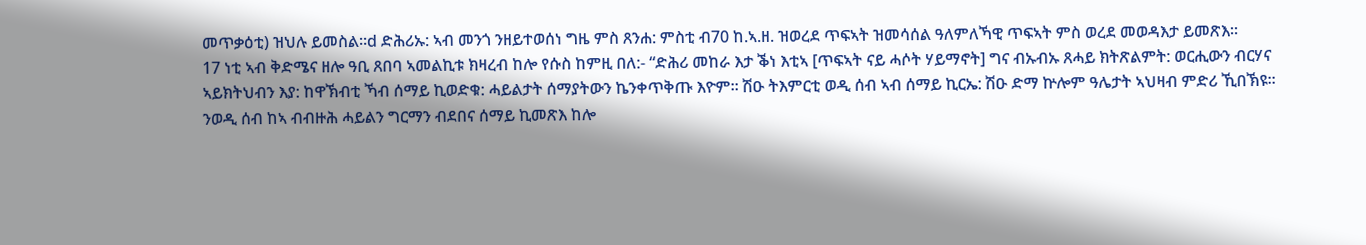መጥቃዕቲ) ዝህሉ ይመስል።d ድሕሪኡ: ኣብ መንጎ ንዘይተወሰነ ግዜ ምስ ጸንሐ: ምስቲ ብ70 ከ.ኣ.ዘ. ዝወረደ ጥፍኣት ዝመሳሰል ዓለምለኻዊ ጥፍኣት ምስ ወረደ መወዳእታ ይመጽእ።
17 ነቲ ኣብ ቅድሜና ዘሎ ዓቢ ጸበባ ኣመልኪቱ ክዛረብ ከሎ የሱስ ከምዚ በለ:- “ድሕሪ መከራ እታ ቕነ እቲኣ [ጥፍኣት ናይ ሓሶት ሃይማኖት] ግና ብኡብኡ ጸሓይ ክትጽልምት: ወርሒውን ብርሃና ኣይክትህብን እያ: ከዋኽብቲ ኻብ ሰማይ ኪወድቁ: ሓይልታት ሰማያትውን ኬንቀጥቅጡ እዮም። ሽዑ ትእምርቲ ወዲ ሰብ ኣብ ሰማይ ኪርኤ: ሽዑ ድማ ኵሎም ዓሌታት ኣህዛብ ምድሪ ኺበኽዩ። ንወዲ ሰብ ከኣ ብብዙሕ ሓይልን ግርማን ብደበና ሰማይ ኪመጽእ ከሎ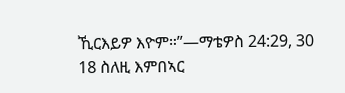ኺርእይዎ እዮም።”—ማቴዎስ 24:29, 30
18 ስለዚ እምበኣር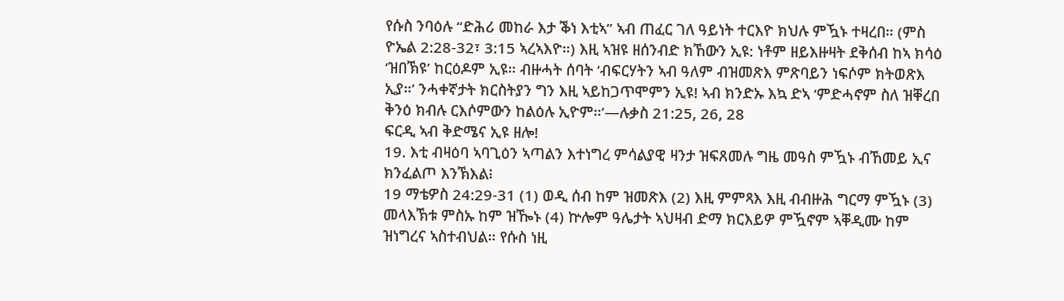የሱስ ንባዕሉ “ድሕሪ መከራ እታ ቕነ እቲኣ” ኣብ ጠፈር ገለ ዓይነት ተርእዮ ክህሉ ምዃኑ ተዛረበ። (ምስ ዮኤል 2:28-32፣ 3:15 ኣረኣእዮ።) እዚ ኣዝዩ ዘሰንብድ ክኸውን ኢዩ: ነቶም ዘይእዙዛት ደቅሰብ ከኣ ክሳዕ ‘ዝበኽዩ’ ከርዕዶም ኢዩ። ብዙሓት ሰባት ‘ብፍርሃትን ኣብ ዓለም ብዝመጽእ ምጽባይን ነፍሶም ክትወጽእ ኢያ።’ ንሓቀኛታት ክርስትያን ግን እዚ ኣይከጋጥሞምን ኢዩ! ኣብ ክንድኡ እኳ ድኣ ‘ምድሓኖም ስለ ዝቐረበ ቅንዕ ክብሉ ርእሶምውን ከልዕሉ ኢዮም።’—ሉቃስ 21:25, 26, 28
ፍርዲ ኣብ ቅድሜና ኢዩ ዘሎ!
19. እቲ ብዛዕባ ኣባጊዕን ኣጣልን እተነግረ ምሳልያዊ ዛንታ ዝፍጸመሉ ግዜ መዓስ ምዃኑ ብኸመይ ኢና ክንፈልጦ እንኽእል፧
19 ማቴዎስ 24:29-31 (1) ወዲ ሰብ ከም ዝመጽእ (2) እዚ ምምጻእ እዚ ብብዙሕ ግርማ ምዃኑ (3) መላእኽቱ ምስኡ ከም ዝዀኑ (4) ኵሎም ዓሌታት ኣህዛብ ድማ ክርእይዎ ምዃኖም ኣቐዲሙ ከም ዝነግረና ኣስተብህል። የሱስ ነዚ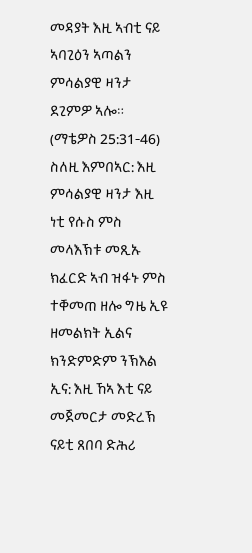መዳያት እዚ ኣብቲ ናይ ኣባጊዕን ኣጣልን ምሳልያዊ ዛንታ ደጊምዎ ኣሎ። (ማቴዎስ 25:31-46) ስለዚ እምበኣር: እዚ ምሳልያዊ ዛንታ እዚ ነቲ የሱስ ምስ መላእኽቱ መጺኡ ክፈርድ ኣብ ዝፋኑ ምስ ተቐመጠ ዘሎ ግዜ ኢዩ ዘመልክት ኢልና ክንድምድም ንኽእል ኢና: እዚ ኸኣ እቲ ናይ መጀመርታ መድረኽ ናይቲ ጸበባ ድሕሪ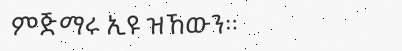ምጅማሩ ኢዩ ዝኸውን።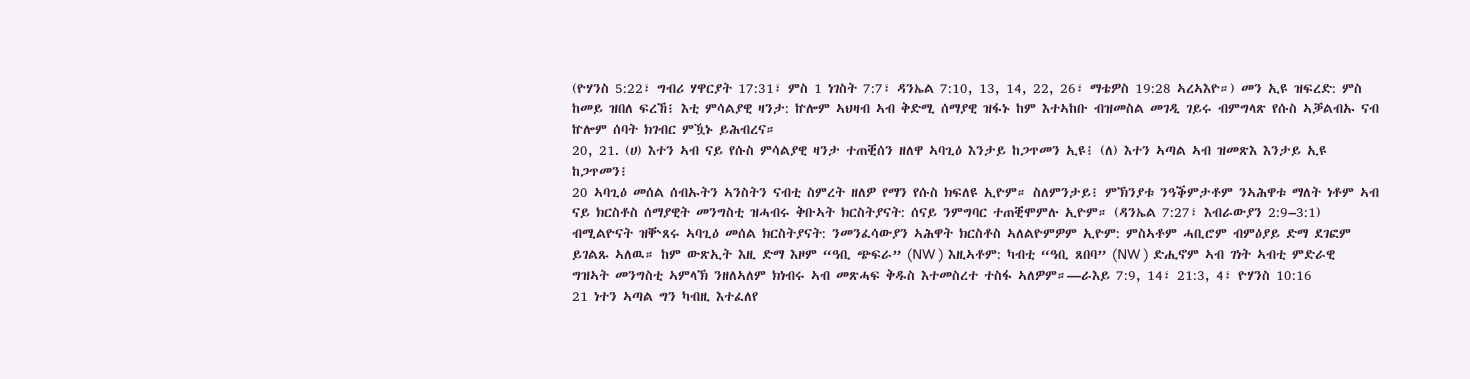(ዮሃንስ 5:22፣ ግብሪ ሃዋርያት 17:31፣ ምስ 1 ነገስት 7:7፣ ዳንኤል 7:10, 13, 14, 22, 26፣ ማቴዎስ 19:28 ኣረኣእዮ።) መን ኢዩ ዝፍረድ: ምስ ከመይ ዝበለ ፍረኸ፧ እቲ ምሳልያዊ ዛንታ: ኵሎም ኣህዛብ ኣብ ቅድሚ ሰማያዊ ዝፋኑ ከም እተኣከቡ ብዝመስል መገዲ ገይሩ ብምግላጽ የሱስ ኣቓልብኡ ናብ ኵሎም ሰባት ክገብር ምዃኑ ይሕብረና።
20, 21. (ሀ) እተን ኣብ ናይ የሱስ ምሳልያዊ ዛንታ ተጠቒሰን ዘለዋ ኣባጊዕ እንታይ ከጋጥመን ኢዩ፧ (ለ) እተን ኣጣል ኣብ ዝመጽእ እንታይ ኢዩ ከጋጥመን፧
20 ኣባጊዕ መሰል ሰብኡትን ኣንስትን ናብቲ ስምረት ዘለዎ የማን የሱስ ክፍለዩ ኢዮም። ስለምንታይ፧ ምኽንያቱ ንዓቕምታቶም ንኣሕዋቱ ማለት ነቶም ኣብ ናይ ክርስቶስ ሰማያዊት መንግስቲ ዝሓብሩ ቅቡኣት ክርስትያናት: ሰናይ ንምግባር ተጠቒሞምሉ ኢዮም። (ዳንኤል 7:27፣ እብራውያን 2:9–3:1) ብሚልዮናት ዝቝጸሩ ኣባጊዕ መሰል ክርስትያናት: ንመንፈሳውያን ኣሕዋት ክርስቶስ ኣለልዮምዎም ኢዮም: ምስኣቶም ሓቢሮም ብምዕያይ ድማ ደገፎም ይገልጹ ኣለዉ። ከም ውጽኢት እዚ ድማ እዞም “ዓቢ ጭፍራ” (NW ) እዚኣቶም: ካብቲ “ዓቢ ጸበባ” (NW ) ድሒኖም ኣብ ገነት ኣብቲ ምድራዊ ግዝኣት መንግስቲ ኣምላኽ ንዘለኣለም ክነብሩ ኣብ መጽሓፍ ቅዱስ እተመስረተ ተስፋ ኣለዎም።—ራእይ 7:9, 14፣ 21:3, 4፣ ዮሃንስ 10:16
21 ነተን ኣጣል ግን ካብዚ እተፈለየ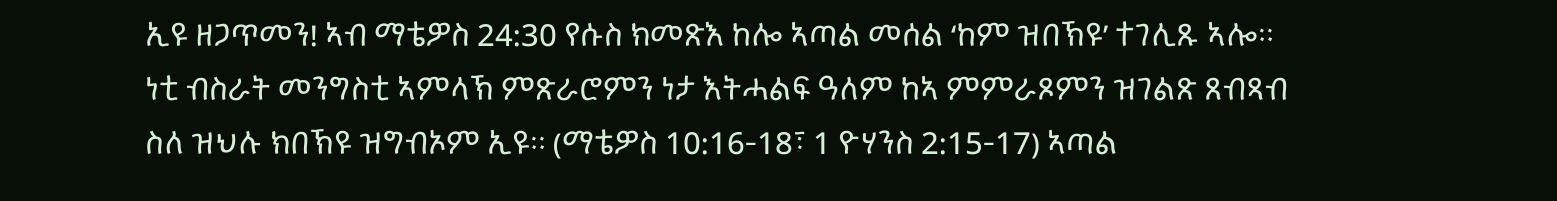ኢዩ ዘጋጥመን! ኣብ ማቴዎስ 24:30 የሱስ ክመጽእ ከሎ ኣጣል መሰል ‘ከም ዝበኽዩ’ ተገሊጹ ኣሎ። ነቲ ብስራት መንግስቲ ኣምላኽ ምጽራሮምን ነታ እትሓልፍ ዓለም ከኣ ምምራጾምን ዝገልጽ ጸብጻብ ስለ ዝህሉ ክበኽዩ ዝግብኦም ኢዩ። (ማቴዎስ 10:16-18፣ 1 ዮሃንስ 2:15-17) ኣጣል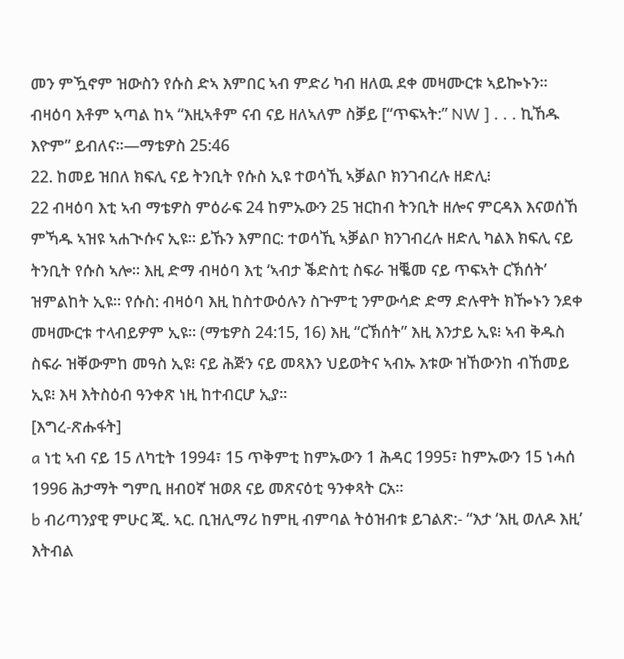መን ምዃኖም ዝውስን የሱስ ድኣ እምበር ኣብ ምድሪ ካብ ዘለዉ ደቀ መዛሙርቱ ኣይኰኑን። ብዛዕባ እቶም ኣጣል ከኣ “እዚኣቶም ናብ ናይ ዘለኣለም ስቓይ [“ጥፍኣት:” NW ] . . . ኪኸዱ እዮም” ይብለና።—ማቴዎስ 25:46
22. ከመይ ዝበለ ክፍሊ ናይ ትንቢት የሱስ ኢዩ ተወሳኺ ኣቓልቦ ክንገብረሉ ዘድሊ፧
22 ብዛዕባ እቲ ኣብ ማቴዎስ ምዕራፍ 24 ከምኡውን 25 ዝርከብ ትንቢት ዘሎና ምርዳእ እናወሰኸ ምኻዱ ኣዝዩ ኣሐጒሱና ኢዩ። ይኹን እምበር: ተወሳኺ ኣቓልቦ ክንገብረሉ ዘድሊ ካልእ ክፍሊ ናይ ትንቢት የሱስ ኣሎ። እዚ ድማ ብዛዕባ እቲ ‘ኣብታ ቕድስቲ ስፍራ ዝቘመ ናይ ጥፍኣት ርኽሰት’ ዝምልከት ኢዩ። የሱስ: ብዛዕባ እዚ ከስተውዕሉን ስጕምቲ ንምውሳድ ድማ ድሉዋት ክዀኑን ንደቀ መዛሙርቱ ተላብይዎም ኢዩ። (ማቴዎስ 24:15, 16) እዚ “ርኽሰት” እዚ እንታይ ኢዩ፧ ኣብ ቅዱስ ስፍራ ዝቐውምከ መዓስ ኢዩ፧ ናይ ሕጅን ናይ መጻእን ህይወትና ኣብኡ እቱው ዝኸውንከ ብኸመይ ኢዩ፧ እዛ እትስዕብ ዓንቀጽ ነዚ ከተብርሆ ኢያ።
[እግረ-ጽሑፋት]
a ነቲ ኣብ ናይ 15 ለካቲት 1994፣ 15 ጥቅምቲ ከምኡውን 1 ሕዳር 1995፣ ከምኡውን 15 ነሓሰ 1996 ሕታማት ግምቢ ዘብዐኛ ዝወጸ ናይ መጽናዕቲ ዓንቀጻት ርአ።
b ብሪጣንያዊ ምሁር ጂ. ኣር. ቢዝሊማሪ ከምዚ ብምባል ትዕዝብቱ ይገልጽ:- “እታ ‘እዚ ወለዶ እዚ’ እትብል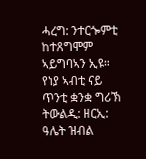ሓረግ: ንተርጐምቲ ከተጸግሞም ኣይግባኣን ኢዩ። የነያ ኣብቲ ናይ ጥንቲ ቋንቋ ግሪኽ ትውልዲ: ዘርኢ: ዓሌት ዝብል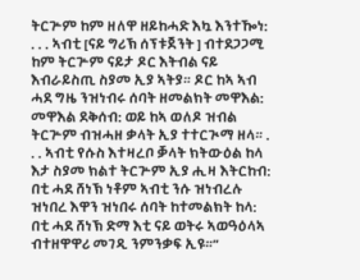ትርጕም ከም ዘለዋ ዘይከሓድ እኳ እንተዀነ: . . . ኣብቲ [ናይ ግሪኽ ሰፕቱጀንት ] ብተደጋጋሚ ከም ትርጕም ናይታ ዶር እትብል ናይ እብራይስጢ ስያመ ኢያ ኣትያ። ዶር ከኣ ኣብ ሓደ ግዜ ንዝነብሩ ሰባት ዘመልክት መዋእል: መዋእል ደቅሰብ: ወይ ከኣ ወለዶ ዝብል ትርጕም ብዝሓዘ ቃላት ኢያ ተተርጒማ ዘላ። . . . ኣብቲ የሱስ እተዛረቦ ቓላት ክትውዕል ከላ እታ ስያመ ክልተ ትርጕም ኢያ ሒዛ እትርከብ: በቲ ሓደ ሸነኽ ነቶም ኣብቲ ንሱ ዝነብረሉ ዝነበረ እዋን ዝነበሩ ሰባት ከተመልክት ከላ: በቲ ሓደ ሸነኽ ድማ እቲ ናይ ወትሩ ኣወዓዕላኣ ብተዘዋዋሪ መገዲ ንምንቃፍ ኢዩ።”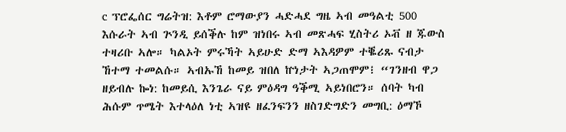c ፕሮፌሰር ግሬትዝ: እቶም ሮማውያን ሓድሓደ ግዜ ኣብ መዓልቲ 500 እሱራት ኣብ ጕንዲ ይሰቕሉ ከም ዝነበሩ ኣብ መጽሓፍ ሂስትሪ ኦቭ ዘ ጁውስ ተዛሪቡ ኣሎ። ካልኦት ምሩኻት ኣይሁድ ድማ ኣእዳዎም ተቘሪጹ ናብታ ኸተማ ተመልሱ። ኣብኡኸ ከመይ ዝበለ ኵነታት ኣጋጠሞም፧ “ገንዘብ ዋጋ ዘይብሉ ኰነ: ከመይሲ እንጌራ ናይ ምዕዳግ ዓቕሚ ኣይነበሮን። ሰባት ካብ ሕሱም ጥሜት እተላዕለ ነቲ ኣዝዩ ዘፈንፍንን ዘስገድግድን መግቢ: ዕማኾ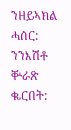ንዘይኣክል ሓሰር: ንንእሽቶ ቝራጽ ቈርበት: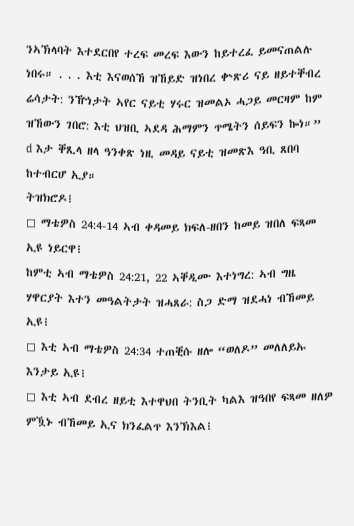ንኣኽላባት እተደርበየ ተረፍ መረፍ እውን ከይተረፈ ይመናጠልሉ ነበሩ። . . . እቲ እናወሰኸ ዝኸይድ ዝነበረ ቍጽሪ ናይ ዘይተቐብረ ሬሳታት: ንዅነታት ኣየር ናይቲ ሃሩር ዝመልኦ ሓጋይ መርዛም ከም ዝኸውን ገበሮ: እቲ ህዝቢ ኣደዳ ሕማምን ጥሜትን ሰይፍን ኰነ።”
d እታ ቐጺላ ዘላ ዓንቀጽ ነዚ መዳይ ናይቲ ዝመጽእ ዓቢ ጸበባ ከተብርሆ ኢያ።
ትዝክሮዶ፧
◻ ማቴዎስ 24:4-14 ኣብ ቀዳመይ ክፍለ-ዘበን ከመይ ዝበለ ፍጻመ ኢዩ ነይርዋ፧
ከምቲ ኣብ ማቴዎስ 24:21, 22 ኣቐዲሙ እተነግረ: ኣብ ግዜ ሃዋርያት እተን መዓልትታት ዝሓጸራ: ስጋ ድማ ዝደሓነ ብኸመይ ኢዩ፧
◻ እቲ ኣብ ማቴዎስ 24:34 ተጠቒሱ ዘሎ “ወለዶ” መለለይኡ እንታይ ኢዩ፧
◻ እቲ ኣብ ደብረ ዘይቲ እተዋህበ ትንቢት ካልእ ዝዓበየ ፍጻመ ዘለዎ ምዃኑ ብኸመይ ኢና ክንፈልጥ እንኽእል፧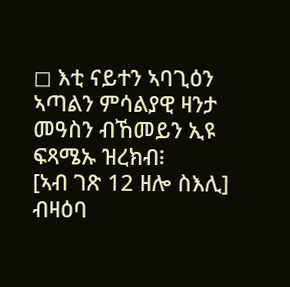◻ እቲ ናይተን ኣባጊዕን ኣጣልን ምሳልያዊ ዛንታ መዓስን ብኸመይን ኢዩ ፍጻሜኡ ዝረክብ፧
[ኣብ ገጽ 12 ዘሎ ስእሊ]
ብዛዕባ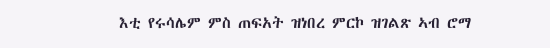እቲ የሩሳሌም ምስ ጠፍአት ዝነበረ ምርኮ ዝገልጽ ኣብ ሮማ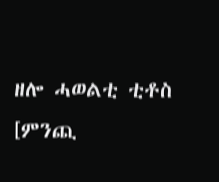ዘሎ ሓወልቲ ቲቶስ
[ምንጪ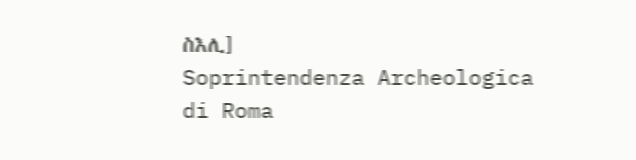ስእሊ]
Soprintendenza Archeologica di Roma